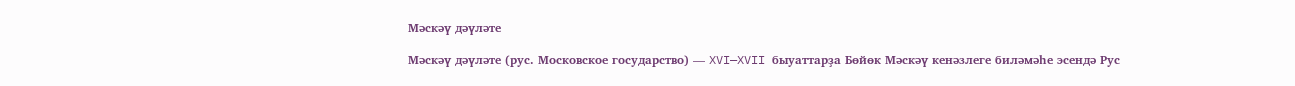Мәскәү дәүләте

Мәскәү дәүләте (рус. Московское государство) — XVI—XVII быуаттарҙа Бөйөк Мәскәү кенәзлеге биләмәһе эсендә Рус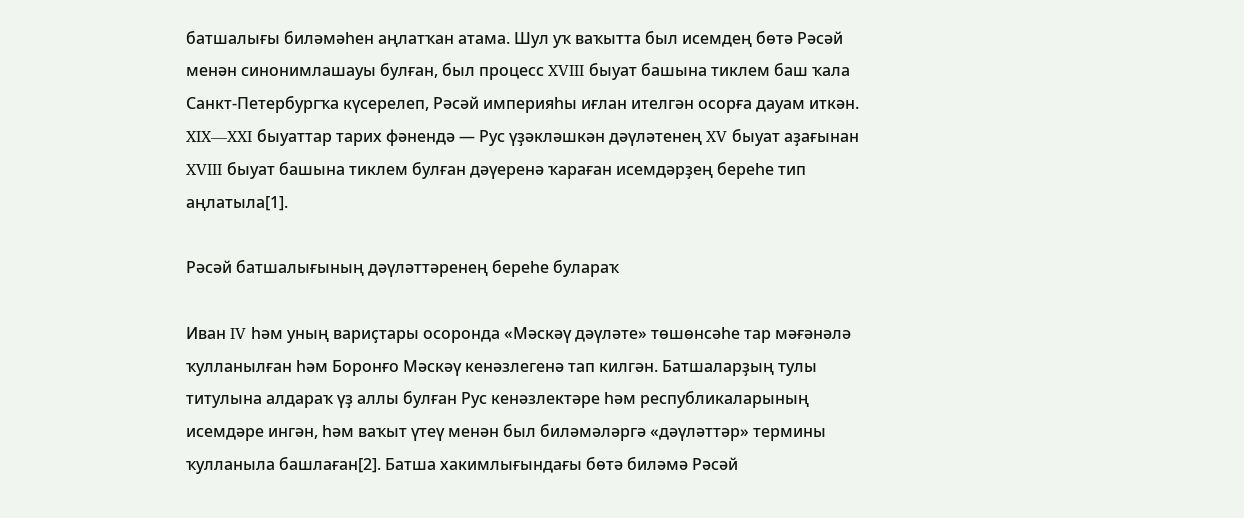батшалығы биләмәһен аңлатҡан атама. Шул уҡ ваҡытта был исемдең бөтә Рәсәй менән синонимлашауы булған, был процесс XVIII быуат башына тиклем баш ҡала Санкт-Петербургҡа күсерелеп, Рәсәй империяһы иғлан ителгән осорға дауам иткән. XIX—XXI быуаттар тарих фәнендә — Рус үҙәкләшкән дәүләтенең XV быуат аҙағынан XVIII быуат башына тиклем булған дәүеренә ҡараған исемдәрҙең береһе тип аңлатыла[1].

Рәсәй батшалығының дәүләттәренең береһе булараҡ

Иван IV һәм уның вариҫтары осоронда «Мәскәү дәүләте» төшөнсәһе тар мәғәнәлә ҡулланылған һәм Боронғо Мәскәү кенәзлегенә тап килгән. Батшаларҙың тулы титулына алдараҡ үҙ аллы булған Рус кенәзлектәре һәм республикаларының исемдәре ингән, һәм ваҡыт үтеү менән был биләмәләргә «дәүләттәр» термины ҡулланыла башлаған[2]. Батша хакимлығындағы бөтә биләмә Рәсәй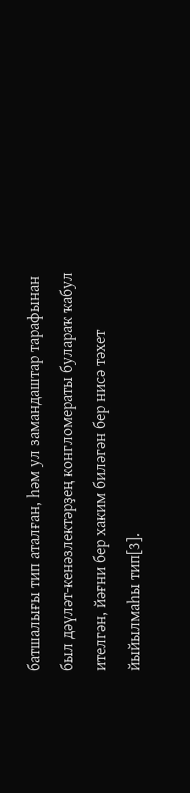батшалығы тип аталған, һәм ул замандаштар тарафынан был дәүләт-кенәзлектәрҙең конгломераты булараҡ ҡабул ителгән, йәғни бер хаким биләгән бер нисә тәхет йыйылмаһы тип[3].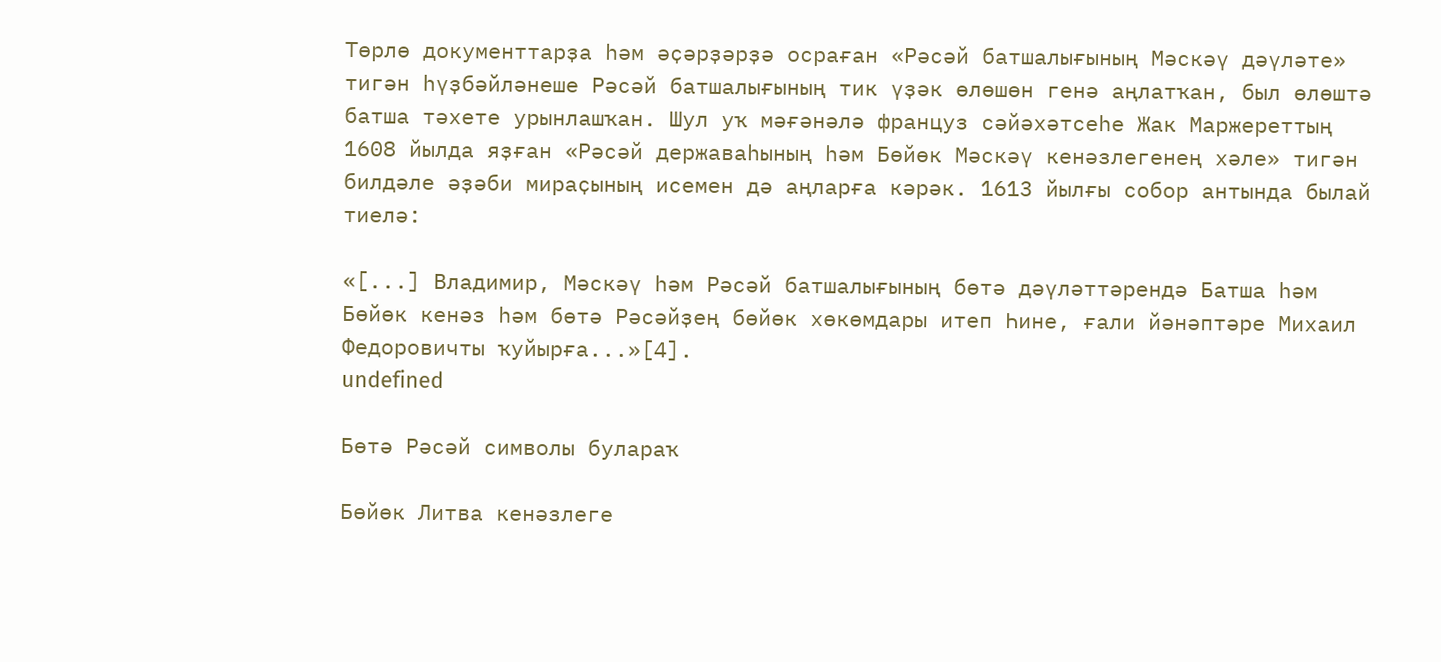Төрлө документтарҙа һәм әҫәрҙәрҙә осраған «Рәсәй батшалығының Мәскәү дәүләте» тигән һүҙбәйләнеше Рәсәй батшалығының тик үҙәк өлөшөн генә аңлатҡан, был өлөштә батша тәхете урынлашҡан. Шул уҡ мәғәнәлә француз сәйәхәтсеһе Жак Маржереттың 1608 йылда яҙған «Рәсәй державаһының һәм Бөйөк Мәскәү кенәзлегенең хәле» тигән билдәле әҙәби мираҫының исемен дә аңларға кәрәк. 1613 йылғы собор антында былай тиелә:

«[...] Владимир, Мәскәү һәм Рәсәй батшалығының бөтә дәүләттәрендә Батша һәм Бөйөк кенәз һәм бөтә Рәсәйҙең бөйөк хөкөмдары итеп Һине, ғали йәнәптәре Михаил Федоровичты ҡуйырға...»[4].
undefined

Бөтә Рәсәй символы булараҡ

Бөйөк Литва кенәзлеге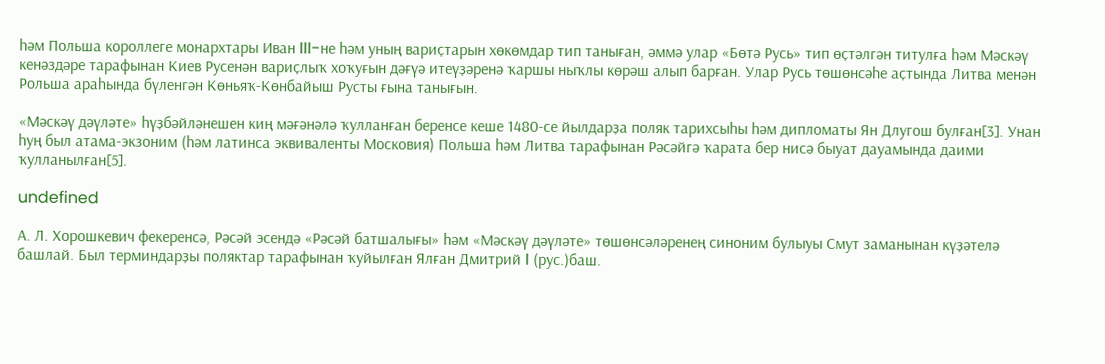һәм Польша короллеге монархтары Иван III-не һәм уның вариҫтарын хөкөмдар тип таныған, әммә улар «Бөтә Русь» тип өҫтәлгән титулға һәм Мәскәү кенәздәре тарафынан Киев Русенән вариҫлыҡ хоҡуғын дәғүә итеүҙәренә ҡаршы ныҡлы көрәш алып барған. Улар Русь төшөнсәһе аҫтында Литва менән Рольша араһында бүленгән Көньяҡ-Көнбайыш Русты ғына танығын.

«Мәскәү дәүләте» һүҙбәйләнешен киң мәғәнәлә ҡулланған беренсе кеше 1480-се йылдарҙа поляк тарихсыһы һәм дипломаты Ян Длугош булған[3]. Унан һуң был атама-экзоним (һәм латинса эквиваленты Московия) Польша һәм Литва тарафынан Рәсәйгә ҡарата бер нисә быуат дауамында даими ҡулланылған[5].

undefined

А. Л. Хорошкевич фекеренсә, Рәсәй эсендә «Рәсәй батшалығы» һәм «Мәскәү дәүләте» төшөнсәләренең синоним булыуы Смут заманынан күҙәтелә башлай. Был терминдарҙы поляктар тарафынан ҡуйылған Ялған Дмитрий I (рус.)баш.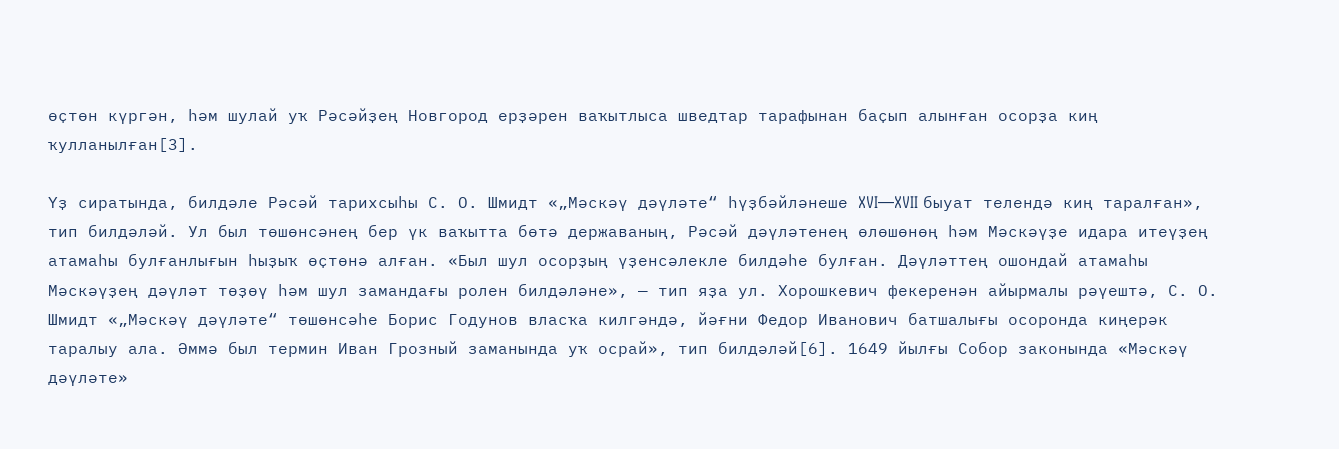өҫтөн күргән, һәм шулай уҡ Рәсәйҙең Новгород ерҙәрен ваҡытлыса шведтар тарафынан баҫып алынған осорҙа киң ҡулланылған[3].

Үҙ сиратында, билдәле Рәсәй тарихсыһы С. О. Шмидт «„Мәскәү дәүләте“ һүҙбәйләнеше XVI—XVII быуат телендә киң таралған», тип билдәләй. Ул был төшөнсәнең бер үк ваҡытта бөтә державаның, Рәсәй дәүләтенең өлөшөнөң һәм Мәскәүҙе идара итеүҙең атамаһы булғанлығын һыҙыҡ өҫтөнә алған. «Был шул осорҙың үҙенсәлекле билдәһе булған. Дәүләттең ошондай атамаһы Мәскәүҙең дәүләт төҙөү һәм шул замандағы ролен билдәләне», — тип яҙа ул. Хорошкевич фекеренән айырмалы рәүештә, С. О. Шмидт «„Мәскәү дәүләте“ төшөнсәһе Борис Годунов власҡа килгәндә, йәғни Федор Иванович батшалығы осоронда киңерәк таралыу ала. Әммә был термин Иван Грозный заманында уҡ осрай», тип билдәләй[6]. 1649 йылғы Собор законында «Мәскәү дәүләте»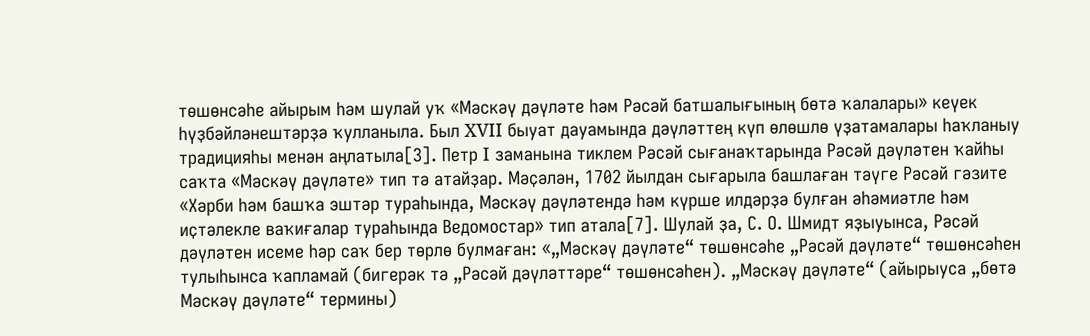төшөнсәһе айырым һәм шулай уҡ «Мәскәү дәүләте һәм Рәсәй батшалығының бөтә ҡалалары» кеүек һүҙбәйләнештәрҙә ҡулланыла. Был XVII быуат дауамында дәүләттең күп өлөшлө үҙатамалары һаҡланыу традицияһы менән аңлатыла[3]. Петр I заманына тиклем Рәсәй сығанаҡтарында Рәсәй дәүләтен ҡайһы саҡта «Мәскәү дәүләте» тип тә атайҙар. Мәҫәлән, 1702 йылдан сығарыла башлаған тәүге Рәсәй гәзите «Хәрби һәм башҡа эштәр тураһында, Мәскәү дәүләтендә һәм күрше илдәрҙә булған әһәмиәтле һәм иҫтәлекле ваҡиғалар тураһында Ведомостар» тип атала[7]. Шулай ҙа, С. О. Шмидт яҙыуынса, Рәсәй дәүләтен исеме һәр саҡ бер төрлө булмаған: «„Мәскәү дәүләте“ төшөнсәһе „Рәсәй дәүләте“ төшөнсәһен тулыһынса ҡапламай (бигерәк тә „Рәсәй дәүләттәре“ төшөнсәһен). „Мәскәү дәүләте“ (айырыуса „бөтә Мәскәү дәүләте“ термины)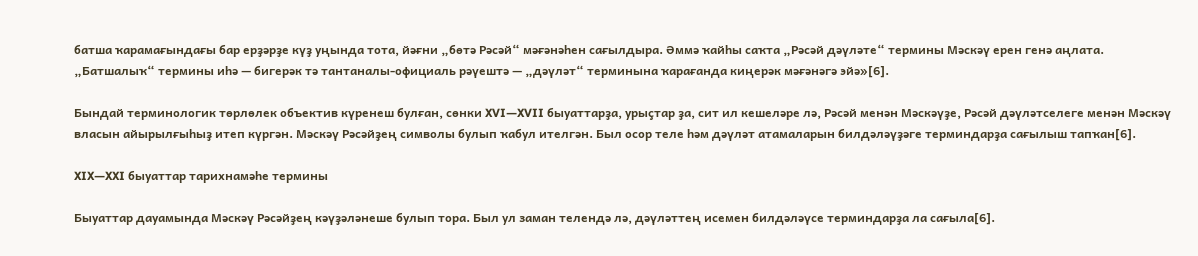батша ҡарамағындағы бар ерҙәрҙе күҙ уңында тота, йәғни „бөтә Рәсәй“ мәғәнәһен сағылдыра. Әммә ҡайһы саҡта „Рәсәй дәүләте“ термины Мәскәү ерен генә аңлата. „Батшалыҡ“ термины иһә — бигерәк тә тантаналы-официаль рәүештә — „дәүләт“ терминына ҡарағанда киңерәк мәғәнәгә эйә»[6].

Бындай терминологик төрлөлек объектив күренеш булған, сөнки XVI—XVII быуаттарҙа, урыҫтар ҙа, сит ил кешеләре лә, Рәсәй менән Мәскәүҙе, Рәсәй дәүләтселеге менән Мәскәү власын айырылғыһыҙ итеп күргән. Мәскәү Рәсәйҙең символы булып ҡабул ителгән. Был осор теле һәм дәүләт атамаларын билдәләүҙәге терминдарҙа сағылыш тапҡан[6].

XIX—XXI быуаттар тарихнамәһе термины

Быуаттар дауамында Мәскәү Рәсәйҙең кәүҙәләнеше булып тора. Был ул заман телендә лә, дәүләттең исемен билдәләүсе терминдарҙа ла сағыла[6].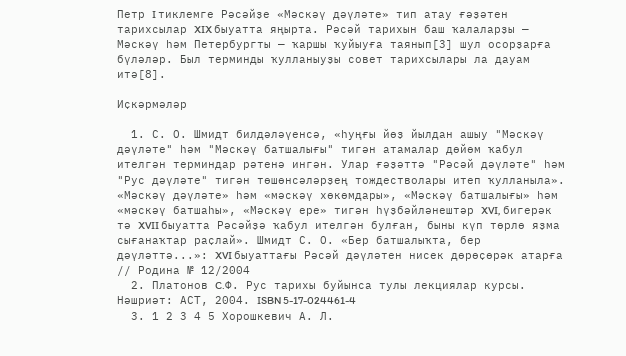Петр I тиклемге Рәсәйҙе «Мәскәү дәүләте» тип атау ғәҙәтен тарихсылар XIX быуатта яңырта. Рәсәй тарихын баш ҡалаларҙы — Мәскәү һәм Петербургты — ҡаршы ҡуйыуға таянып[3] шул осорҙарға бүләләр. Был терминды ҡулланыуҙы совет тарихсылары ла дауам итә[8].

Иҫкәрмәләр

  1. С. О. Шмидт билдәләүенсә, «һуңғы йөҙ йылдан ашыу "Мәскәү дәүләте" һәм "Мәскәү батшалығы" тигән атамалар дөйөм ҡабул ителгән терминдар рәтенә ингән. Улар ғәҙәттә "Рәсәй дәүләте" һәм "Рус дәүләте" тигән төшөнсәләрҙең тождестволары итеп ҡулланыла». «Мәскәү дәүләте» һәм «мәскәү хөкөмдары», «Мәскәү батшалығы» һәм «мәскәү батшаһы», «Мәскәү ере» тигән һүҙбәйләнештәр XVI, бигерәк тә XVII быуатта Рәсәйҙә ҡабул ителгән булған, быны күп төрлө яҙма сығанаҡтар раҫлай». Шмидт С. О. «Бер батшалыҡта, бер дәүләттә...»: XVI быуаттағы Рәсәй дәүләтен нисек дөрөҫөрәк атарға // Родина № 12/2004
  2. Платонов C.Ф. Рус тарихы буйынса тулы лекциялар курсы. Нәшриәт: АСТ, 2004. ISBN 5-17-024461-4
  3. 1 2 3 4 5 Хорошкевич А. Л.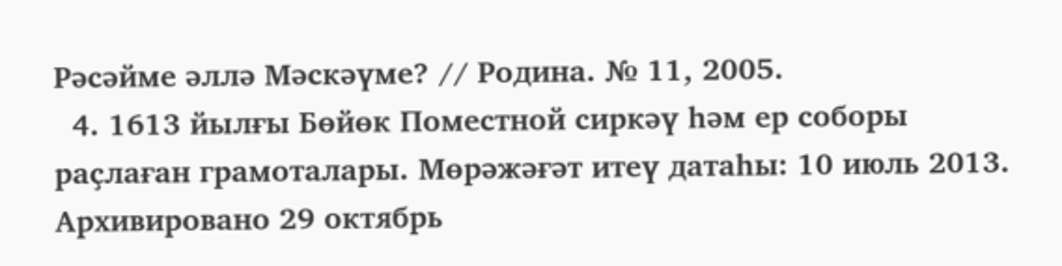Рәсәйме әллә Мәскәүме? // Родина. № 11, 2005.
  4. 1613 йылғы Бөйөк Поместной сиркәү һәм ер соборы раҫлаған грамоталары. Мөрәжәғәт итеү датаһы: 10 июль 2013. Архивировано 29 октябрь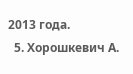2013 года.
  5. Хорошкевич А.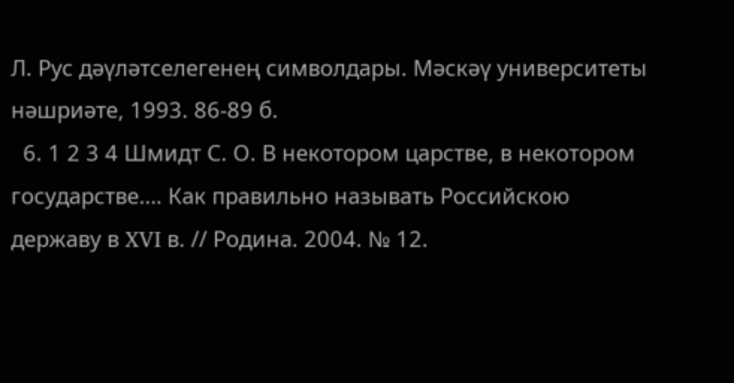Л. Рус дәүләтселегенең символдары. Мәскәү университеты нәшриәте, 1993. 86-89 б.
  6. 1 2 3 4 Шмидт С. О. В некотором царстве, в некотором государстве…. Как правильно называть Российскою державу в XVI в. // Родина. 2004. № 12.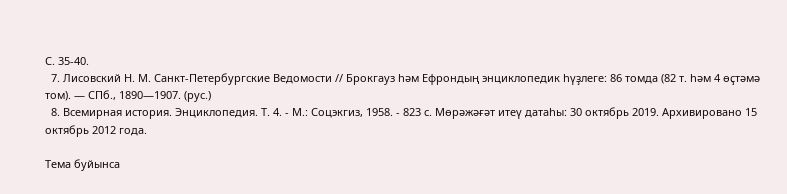С. 35-40.
  7. Лисовский Н. М. Санкт-Петербургские Ведомости // Брокгауз һәм Ефрондың энциклопедик һүҙлеге: 86 томда (82 т. һәм 4 өҫтәмә том). — СПб., 1890—1907. (рус.)
  8. Всемирная история. Энциклопедия. Т. 4. - М.: Соцэкгиз, 1958. - 823 с. Мөрәжәғәт итеү датаһы: 30 октябрь 2019. Архивировано 15 октябрь 2012 года.

Тема буйынса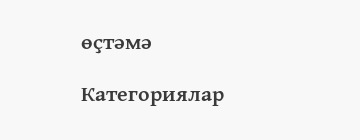өҫтәмә

Категориялар